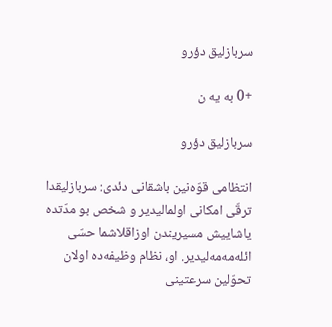سربازلیق دؤرو

+0 به یه ن

سربازلیق دؤرو

انتظامی قوّه‌نین باشقانی دئدی: سربازلیقدا ترقّی امكانی اولمالیدیر و شخص بو مدّتده یاشاییش مسیریندن اوزاقلاشما حسّی ائله‌مه‌مه‌لیدیر. او، نظام وظیفه‌ده اولان تحوّلین سرعتینی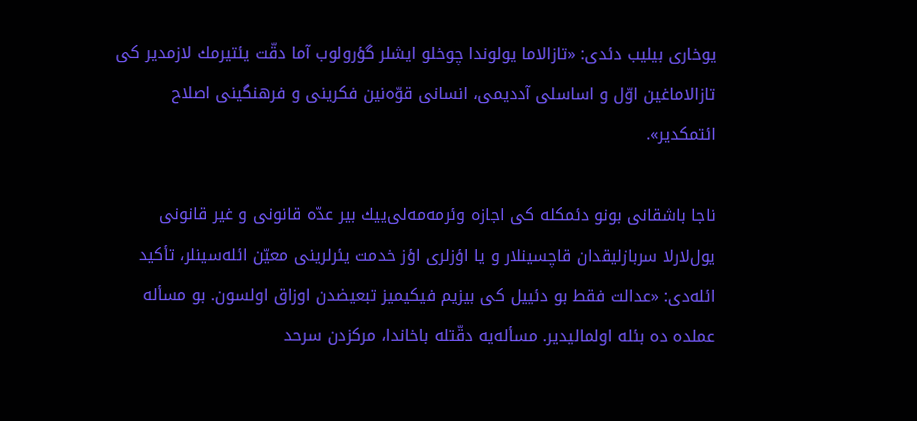یوخاری بیلیب دئدی: «تازالاما یولوندا چوخلو ایشلر گؤرولوب آما دقّت یئتیرمك لازمدیر كی تازالاماغین اوّل و اساسلی آددیمی، انسانی قوّه‌نین فكرینی و فرهنگینی اصلاح ائتمكدیر».

ناجا باشقانی بونو دئمكله كی اجازه وئرمه‌مه‌لی‌ییك بیر عدّه قانونی و غیر قانونی یول‌لارلا سربازلیقدان قاچسینلار و یا اؤزلری اؤز خدمت یئرلرینی معیّن ائله‌سینلر، تأكید ائله‌دی: «عدالت فقط بو دئییل كی بیزیم فیكیمیز تبعیضدن اوزاق اولسون. بو مسأله عملده ده بئله اولمالیدیر. مسأله‌یه دقّتله باخاندا، مركزدن سرحد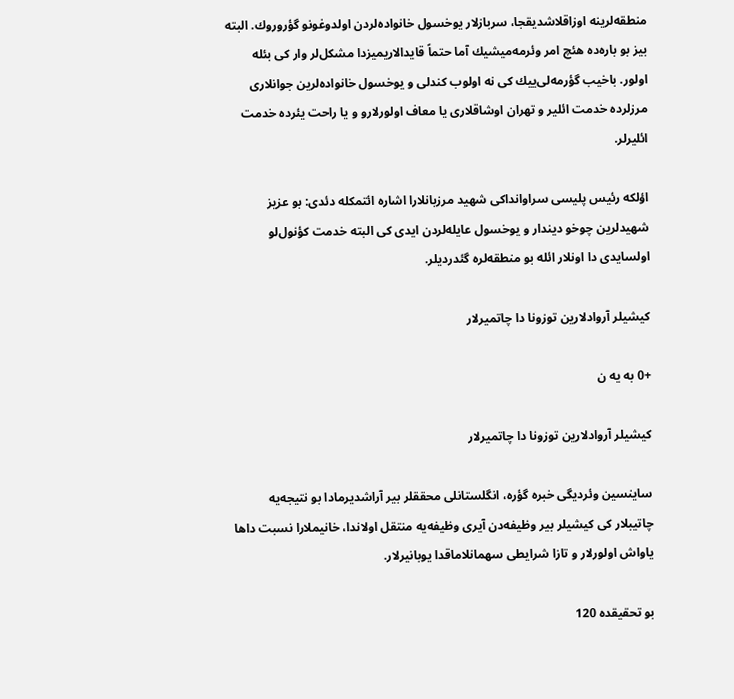منطقه‌لرینه اوزاقلاشدیقجا، سربازلار یوخسول خانواده‌لردن اولدوغونو گؤروروك. البته بیز بو باره‌ده هئچ امر وئرمه‌میشیك آما حتماً قایدالاریمیزدا مشكل‌لر وار كی بئله اولور. باخیب گؤرمه‌لی‌ییك كی نه اولوب كندلی و یوخسول خانواده‌لرین جوانلاری مرزلرده خدمت ائلیر و تهران اوشاقلاری یا معاف اولورلارو و یا راحت یئرده خدمت ائلیرلر.

اؤلكه‌ رئیس پلیسی سراوانداكی شهید مرزبانلارا اشاره ائتمكله دئدی: بو عزیز شهیدلرین چوخو دیندار و یوخسول عایله‌لردن ایدی كی البته خدمت كؤنول‌لو اولسایدی دا اونلار ائله بو منطقه‌لره گئدردیلر.

كیشیلر آروادلارین توزونا دا چاتمیرلار

+0 به یه ن

كیشیلر آروادلارین توزونا دا چاتمیرلار

ساینسین وئردیگی خبره گؤره، انگلستانلی محققلر بیر آراشدیرمادا بو نتیجه‌یه چاتیبلار كی كیشیلر بیر وظیفه‌دن آیری وظیفه‌یه منتقل اولاندا، خانیملارا نسبت داها یاواش اولورلار و تازا شرایطی سهمانلاماقدا یوبانیرلار.

بو تحقیقده 120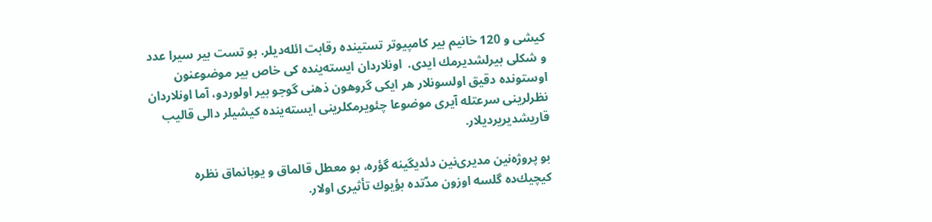كیشی و 120 خانیم بیر كامپیوتر تستینده رقابت ائله‌دیلر. بو تست بیر سیرا عدد و شكلی بیرلشدیرمك ایدی.  اونلاردان ایسته‌ینده كی خاص بیر موضوعنون اوستونده دقیق اولسونلار هر ایكی گروهون ذهنی گوجو بیر اولوردو، آما اونلاردان نظرلرینی سرعتله آیری موضوعا چئویرمكلرینی ایسته‌ینده كیشیلر دالی قالیب قاریشدیریردیلار.

بو پروژه‌نین مدیری‌نین دئدیگینه گؤره، بو معطل قالماق و یوبانماق نظره كیچیك‌ده گلسه اوزون مدّتده بؤیوك تأثیری اولار.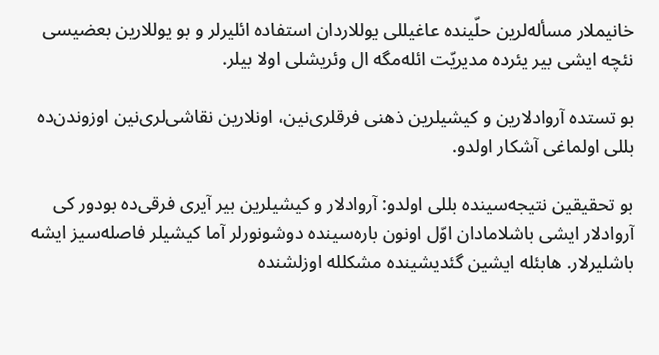خانیملار مسأله‌لرین حلّینده عاغیللی یوللاردان استفاده ائلیرلر و بو یوللارین بعضیسی نئچه ایشی بیر یئرده مدیریّت ائله‌مگه ال وئریشلی اولا بیلر.

بو تستده آروادلارین و كیشیلرین ذهنی فرقلری‌نین، اونلارین نقاشی‌لری‌نین اوزوندن‌ده بللی اولماغی آشكار اولدو.

بو تحقیقین نتیجه‌سینده بللی اولدو: آروادلار و كیشیلرین بیر آیری فرقی‌ده بودور كی آروادلار ایشی باشلامادان اوّل اونون باره‌سینده دوشونورلر آما كیشیلر فاصله‌سیز ایشه باشلیرلار. هابئله ایشین گئدیشینده مشكلله اوزلشنده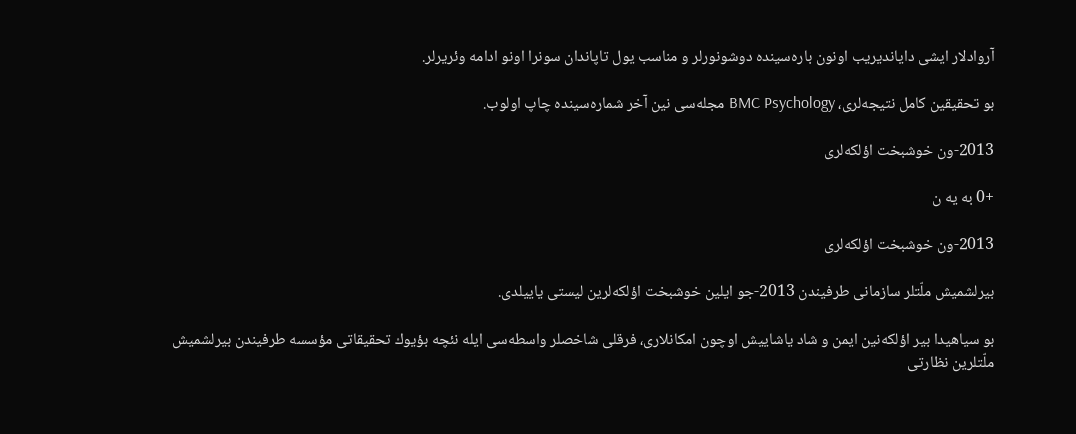آروادلار ایشی دایاندیریب اونون باره‌سینده دوشونورلر و مناسب یول تاپاندان سونرا اونو ادامه وئریرلر.

بو تحقیقین كامل نتیجه‌لری، BMC Psychology مجله‌سی نین آخر شماره‌سینده چاپ اولوب.

2013-ون خوشبخت اؤلكه‌لری

+0 به یه ن

2013-ون خوشبخت اؤلكه‌لری

بیرلشمیش ملّتلر سازمانی طرفیندن 2013-جو ایلین خوشبخت اؤلكه‌لرین لیستی یاییلدی.

بو سیاهیدا بیر اؤلكه‌نین ایمن و شاد یاشاییش اوچون امكانلاری، فرقلی شاخصلر واسطه‌سی ایله نئچه بؤیوك تحقیقاتی مؤسسه طرفیندن بیرلشمیش ملّتلرین نظارتی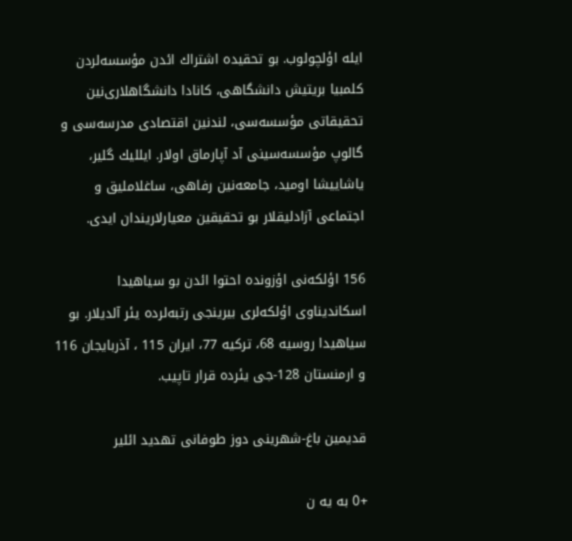ایله اؤلچولوب. بو تحقیده اشتراك ائدن مؤسسه‌لردن كلمبیا بریتیش دانشگاهی، كانادا دانشگاهلاری‌نین تحقیقاتی مؤسسه‌سی، لندنین اقتصادی مدرسه‌سی و گالوپ مؤسسه‌سینی آد آپارماق اولار. ایللیك گلیر، یاشاییشا اومید، جامعه‌نین رفاهی، ساغلاملیق و اجتماعی آزادلیقلار بو تحقیقین معیارلاریندان ایدی.

156 اؤلكه‌نی اؤزونده احتوا ائدن بو سیاهیدا اسكاندیناوی اؤلكه‌لری بیرینجی رتبه‌لرده یئر آلدیلار. بو سیاهیدا روسیه 68، تركیه 77، ایران 115 ، آذربایجان 116 و ارمنستان 128-جی یئرده قرار تاپیب.

قدیمین باغ-شهرینی دوز طوفانی تهدید ائلیر

+0 به یه ن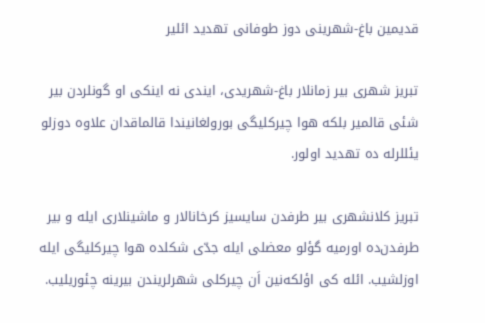قدیمین باغ-شهرینی دوز طوفانی تهدید ائلیر

تبریز شهری بیر زمانلار باغ-شهریدی، ایندی نه اینكی او گونلردن بیر شئی قالمیر بلكه هوا چیركلیگی بورولغانیندا قالماقدان علاوه دوزلو یئللرله ‌ده تهدید اولور.

تبریز كلانشهری بیر طرفدن سایسیز كرخانالار و ماشینلاری ایله و بیر طرفدن‌ده اورمیه گؤلو معضلی ایله جدّی شكلده هوا چیركلیگی ایله اوزلشیب. ائله كی اؤلكه‌نین اَن چیركلی شهرلریندن بیرینه چئوریلیب.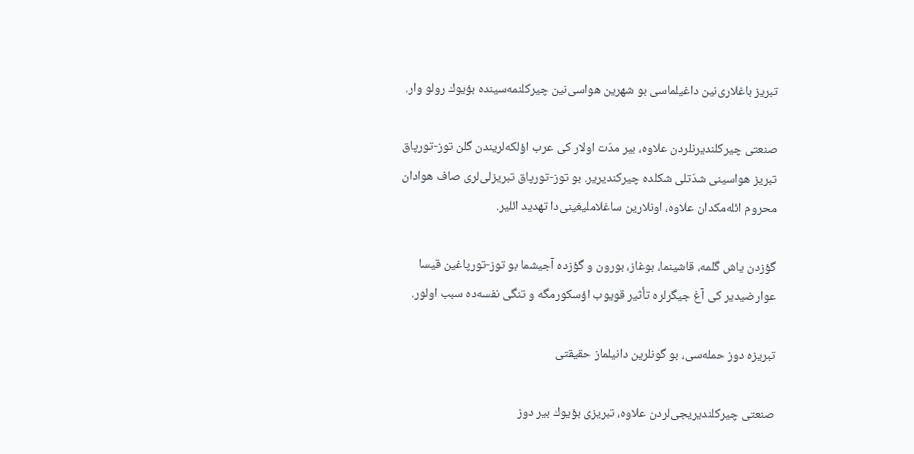تبریز باغلاری‌نین داغیلماسی بو شهرین هواسی‌نین چیركلنمه‌سینده بؤیوك رولو وار.

صنعتی چیركلندیرنلردن علاوه، بیر مدّت اولار كی عرب اؤلكه‌لریندن گلن توز-تورپاق تبریز هواسینی شدّتلی شكلده چیركندیریر. بو توز-تورپاق تبریزلی‌لری صاف هوادان محروم ائله‌مكدان علاوه، اونلارین ساغلاملیغینی‌دا تهدید ائلیر.

گؤزدن یاش گلمه، قاشینما، بوغاز، بورون و گؤزده آجیشما بو توز-تورپاغین قیسا عوارضیدیر كی آغ جیگرلره تأثیر قویوب اؤسكورمگه و تنگی نفسه‌ده سبب اولور.

تبریزه دوز حمله‌سی، بو گونلرین دانیلماز حقیقتی

صنعتی چیركلندیریجی‌لردن علاوه، تبریزی بؤیوك بیر دوز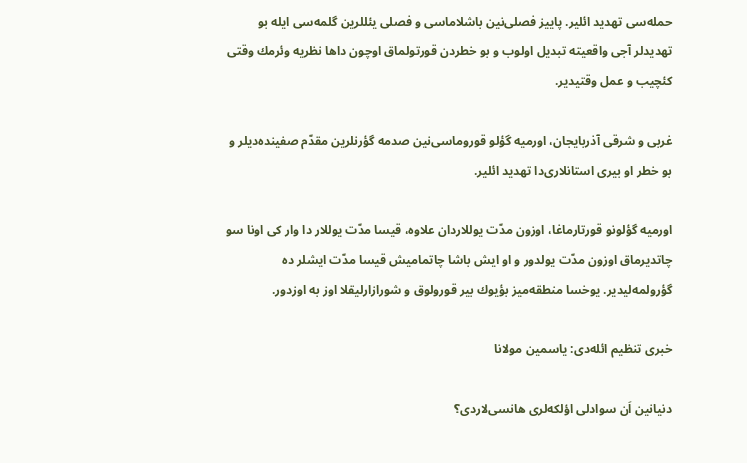حمله‌سی تهدید ائلیر. پاییز فصلی‌نین باشلاماسی و فصلی یئللرین گلمه‌سی ایله بو تهدیدلر آجی واقعیته تبدیل اولوب و بو خطردن قورتولماق اوچون داها نظریه وئرمك وقتی كئچیب و عمل وقتیدیر.

غربی و شرقی آذربایجان، اورمیه گؤلو‌ قوروماسی‌نین صدمه گؤرنلرین مقدّم صفینده‌دیلر و بو خطر او بیری استانلاری‌دا تهدید ائلیر.

اورمیه گؤلونو قورتارماغا، اوزون مدّت یوللاردان علاوه، قیسا مدّت یوللار دا وار كی اونا سو چاتدیرماق اوزون مدّت یولدور و او ایش باشا چاتمامیش قیسا مدّت ایشلر ده گؤرولمه‌لیدیر. یوخسا منطقه‌میز بؤیوك بیر قورولوق و شورازارلیقلا اوز به اوزدور.

خبری تنظیم ائله‌دی: یاسمین مولانا

دنیانین اَن سوادلی اؤلكه‌لری هانسی‌لاردی؟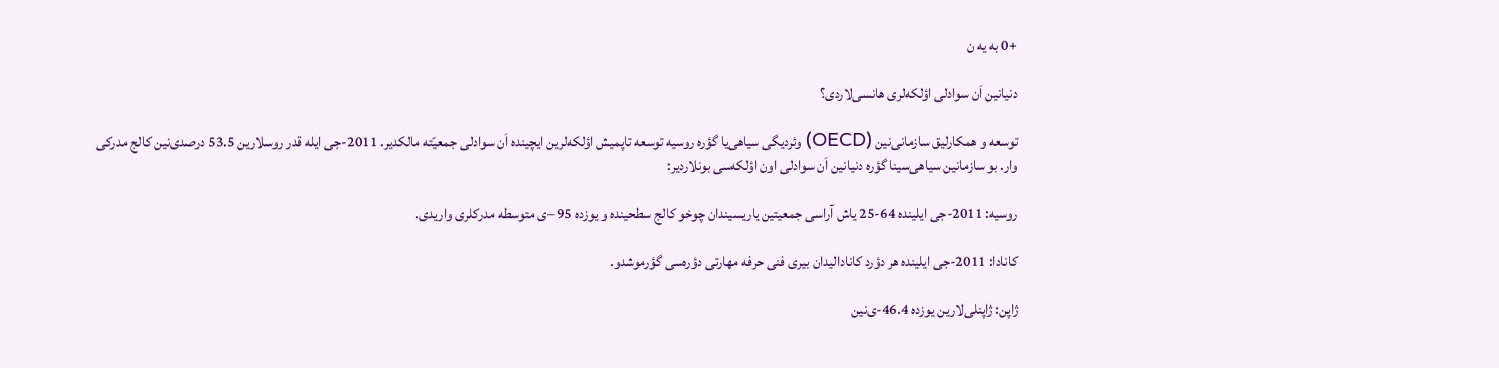+0 به یه ن

دنیانین اَن سوادلی اؤلكه‌لری هانسی‌لاردی؟

توسعه و همكارلیق سازمانی‌نین (OECD) وئردیگی سیاهی‌یا گؤره روسیه توسعه تاپمیش اؤلكه‌لرین ایچینده اَن سوادلی جمعیّته مالكدیر. 2011-جی ایله قدر روسلارین 53.5 درصدی‌نین كالج مدركی وار. بو سازمانین سیاهی‌سینا گؤره دنیانین اَن سوادلی اون اؤلكه‌سی بونلاردیر:

روسیه: 2011-جی ایلینده 64-25 یاش آراسی جمعیتین یاریسیندان چوخو كالج سطحینده و یوزده 95 –ی متوسطه مدركلری واریدی.

كانادا: 2011-جی ایلینده هر دؤرد كانادالیدان بیری فنی حرفه مهارتی دؤره‌سی گؤرموشدو.

ژاپن: ژاپنلی‌لارین یوزده 46.4-ی‌نین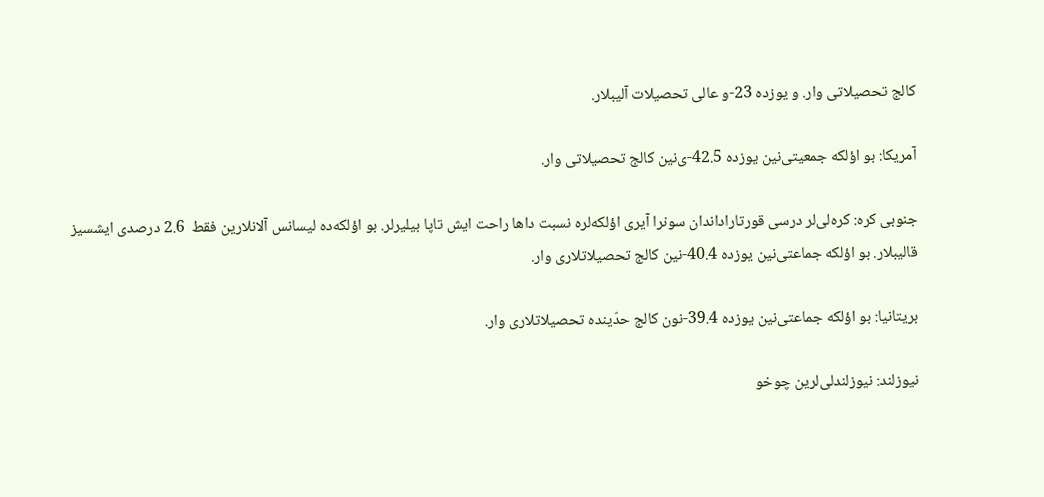كالج تحصیلاتی وار. و یوزده 23-و عالی تحصیلات آلیبلار.

آمریكا: بو اؤلكه‌‌ جمعیتی‌نین یوزده 42.5-ی‌نین كالج تحصیلاتی وار.

جنوبی كره: كره‌لی‌لر درسی قورتاراداندان سونرا آیری اؤلكه‌لره نسبت داها راحت ایش تاپا بیلیرلر. بو اؤلكه‌ده لیسانس آلانلارین فقط  2.6 درصدی ایشسیز قالیبلار. بو اؤلكه‌ جماعتی‌نین یوزده 40.4-نین كالج تحصیلاتلاری وار.

بریتانیا: بو اؤلكه‌ جماعتی‌نین یوزده 39.4-نون كالج حدّینده تحصیلاتلاری وار.

نیوزلند: نیوزلندلی‌لرین چوخو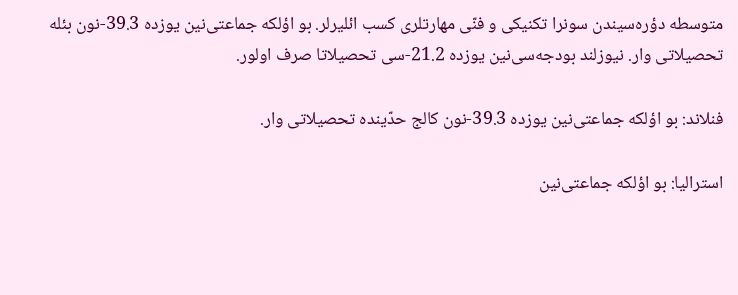متوسطه دؤره‌سیندن سونرا تكنیكی و فنّی مهارتلری كسب ائلیرلر. بو اؤلكه جماعتی‌نین یوزده 39.3-نون بئله تحصیلاتی وار. نیوزلند بودجه‌سی‌نین یوزده 21.2-سی تحصیلاتا صرف اولور.

فنلاند: بو اؤلكه جماعتی‌نین یوزده 39.3-نون كالج حدّینده تحصیلاتی وار.

استرالیا: بو اؤلكه جماعتی‌نین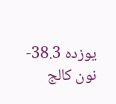یوزده 38.3-نون كالج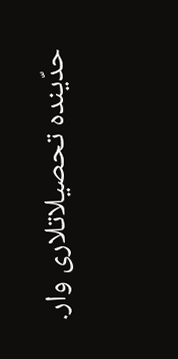حدّینده تحصیلاتلاری وار.